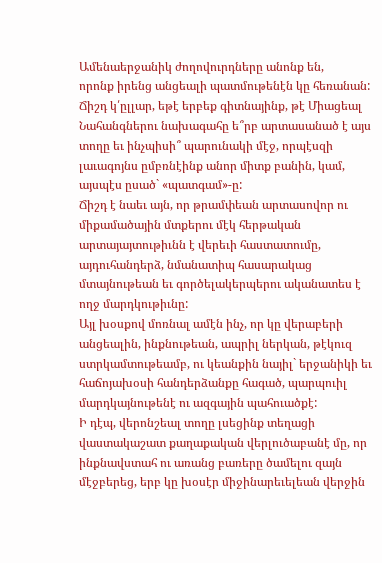Ամենաերջանիկ ժողովուրդները անոնք են,
որոնք իրենց անցեալի պատմութենէն կը հեռանան:
Ճիշդ կ՛ըլլար, եթէ երբեք գիտնայինք, թէ Միացեալ Նահանգներու նախագահը ե՞րբ արտասանած է այս տողը եւ ինչպիսի՞ պարունակի մէջ, որպէսզի լաւագոյնս ըմբռնէինք անոր միտք բանին, կամ, այսպէս ըսած` «պատգամ»-ը:
Ճիշդ է նաեւ այն, որ թրամփեան արտասովոր ու միքամածային մտքերու մէկ հերթական արտայայտութիւնն է վերեւի հաստատումը, այդուհանդերձ, նմանատիպ հասարակաց մտայնութեան եւ գործելակերպերու ականատես է ողջ մարդկութիւնը:
Այլ խօսքով մոռնալ ամէն ինչ, որ կը վերաբերի անցեալին, ինքնութեան, ապրիլ ներկան, թէկուզ ստրկամտութեամբ, ու կեանքին նայիլ` երջանիկի եւ հաճոյախօսի հանդերձանքը հագած, պարպուիլ մարդկայնութենէ ու ազգային պահուածքէ:
Ի դէպ, վերոնշեալ տողը լսեցինք տեղացի վաստակաշատ քաղաքական վերլուծաբանէ մը, որ ինքնավստահ ու առանց բառերը ծամելու զայն մէջբերեց, երբ կը խօսէր միջինարեւելեան վերջին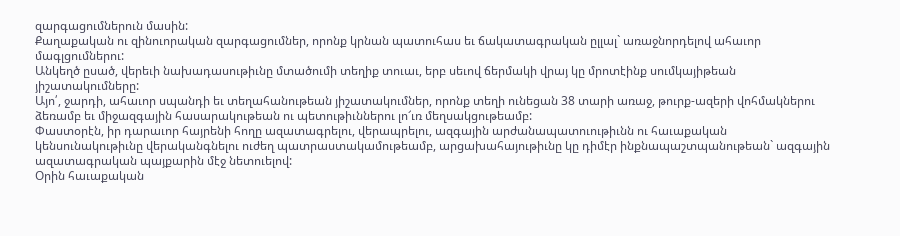զարգացումներուն մասին:
Քաղաքական ու զինուորական զարգացումներ, որոնք կրնան պատուհաս եւ ճակատագրական ըլլալ` առաջնորդելով ահաւոր մագլցումներու:
Անկեղծ ըսած, վերեւի նախադասութիւնը մտածումի տեղիք տուաւ, երբ սեւով ճերմակի վրայ կը մրոտէինք սումկայիթեան յիշատակումները:
Այո՛, ջարդի, ահաւոր սպանդի եւ տեղահանութեան յիշատակումներ, որոնք տեղի ունեցան 38 տարի առաջ, թուրք-ազերի վոհմակներու ձեռամբ եւ միջազգային հասարակութեան ու պետութիւններու լո՜ւռ մեղսակցութեամբ:
Փաստօրէն, իր դարաւոր հայրենի հողը ազատագրելու, վերապրելու, ազգային արժանապատուութիւնն ու հաւաքական կենսունակութիւնը վերականգնելու ուժեղ պատրաստակամութեամբ, արցախահայութիւնը կը դիմէր ինքնապաշտպանութեան` ազգային ազատագրական պայքարին մէջ նետուելով:
Օրին հաւաքական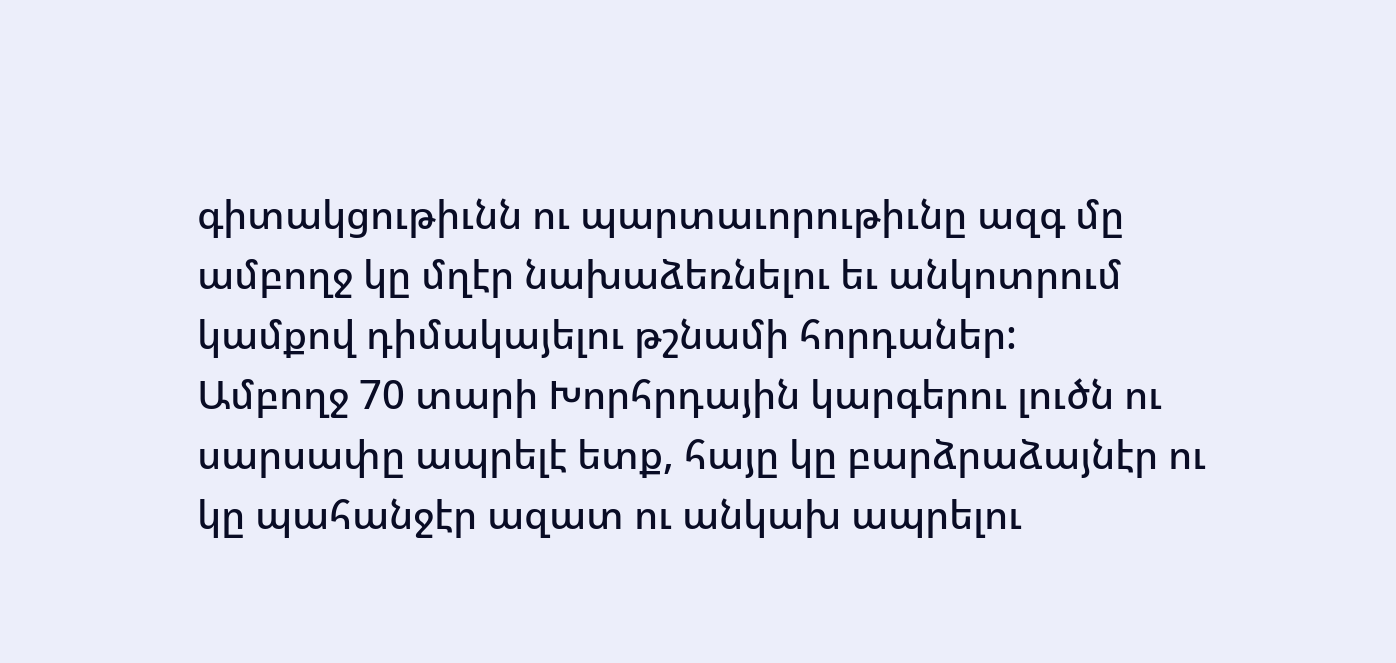գիտակցութիւնն ու պարտաւորութիւնը ազգ մը ամբողջ կը մղէր նախաձեռնելու եւ անկոտրում կամքով դիմակայելու թշնամի հորդաներ:
Ամբողջ 70 տարի Խորհրդային կարգերու լուծն ու սարսափը ապրելէ ետք, հայը կը բարձրաձայնէր ու կը պահանջէր ազատ ու անկախ ապրելու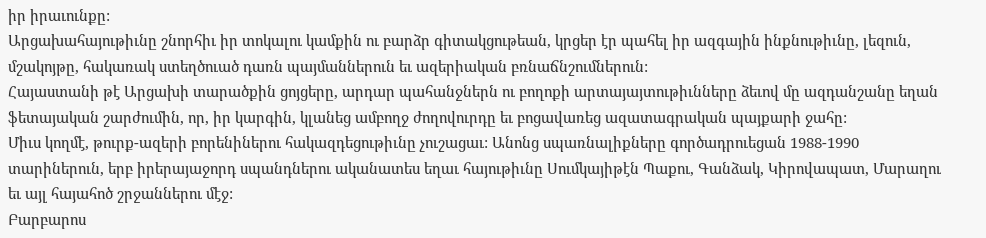իր իրաւունքը:
Արցախահայութիւնը շնորհիւ իր տոկալու կամքին ու բարձր գիտակցութեան, կրցեր էր պահել իր ազգային ինքնութիւնը, լեզուն, մշակոյթը, հակառակ ստեղծուած դառն պայմաններուն եւ ազերիական բռնաճնշումներուն:
Հայաստանի թէ Արցախի տարածքին ցոյցերը, արդար պահանջներն ու բողոքի արտայայտութիւնները ձեւով մը ազդանշանը եղան ֆետայական շարժումին, որ, իր կարգին, կլանեց ամբողջ ժողովուրդը եւ բոցավառեց ազատագրական պայքարի ջահը:
Միւս կողմէ, թուրք-ազերի բորենիներու հակազդեցութիւնը չուշացաւ: Անոնց սպառնալիքները գործադրուեցան 1988-1990 տարիներուն, երբ իրերայաջորդ սպանդներու ականատես եղաւ հայութիւնը Սումկայիթէն Պաքու, Գանձակ, Կիրովապատ, Մարաղու եւ այլ հայահոծ շրջաններու մէջ:
Բարբարոս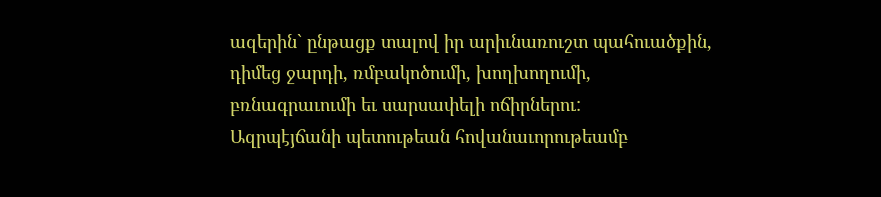ազերին` ընթացք տալով իր արիւնառուշտ պահուածքին, դիմեց ջարդի, ռմբակոծումի, խողխողումի, բռնագրաւումի եւ սարսափելի ոճիրներու:
Ազրպէյճանի պետութեան հովանաւորութեամբ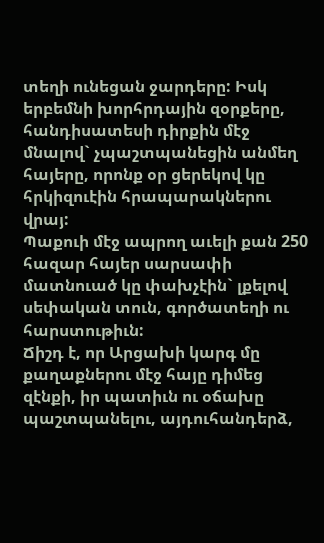տեղի ունեցան ջարդերը: Իսկ երբեմնի խորհրդային զօրքերը, հանդիսատեսի դիրքին մէջ մնալով` չպաշտպանեցին անմեղ հայերը, որոնք օր ցերեկով կը հրկիզուէին հրապարակներու վրայ:
Պաքուի մէջ ապրող աւելի քան 250 հազար հայեր սարսափի մատնուած կը փախչէին` լքելով սեփական տուն, գործատեղի ու հարստութիւն:
Ճիշդ է, որ Արցախի կարգ մը քաղաքներու մէջ հայը դիմեց զէնքի, իր պատիւն ու օճախը պաշտպանելու, այդուհանդերձ,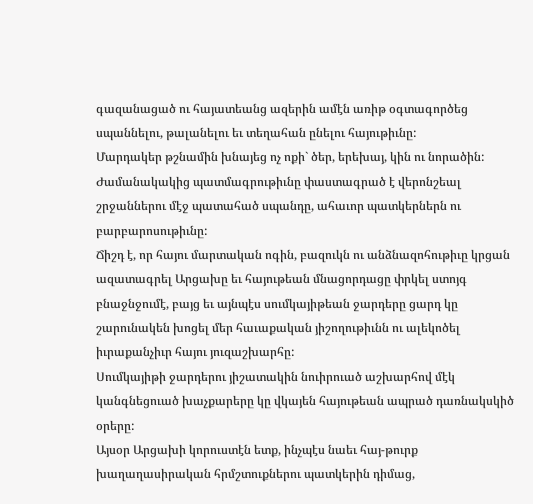գազանացած ու հայատեանց ազերին ամէն առիթ օգտագործեց սպաննելու, թալանելու եւ տեղահան ընելու հայութիւնը:
Մարդակեր թշնամին խնայեց ոչ ոքի` ծեր, երեխայ, կին ու նորածին:
Ժամանակակից պատմագրութիւնը փաստագրած է վերոնշեալ շրջաններու մէջ պատահած սպանդը, ահաւոր պատկերներն ու բարբարոսութիւնը:
Ճիշդ է, որ հայու մարտական ոգին, բազուկն ու անձնազոհութիւը կրցան ազատագրել Արցախը եւ հայութեան մնացորդացը փրկել ստոյգ բնաջնջումէ, բայց եւ այնպէս սումկայիթեան ջարդերը ցարդ կը շարունակեն խոցել մեր հաւաքական յիշողութիւնն ու ալեկոծել իւրաքանչիւր հայու յուզաշխարհը:
Սումկայիթի ջարդերու յիշատակին նուիրուած աշխարհով մէկ կանգնեցուած խաչքարերը կը վկայեն հայութեան ապրած դառնակսկիծ օրերը:
Այսօր Արցախի կորուստէն ետք, ինչպէս նաեւ հայ-թուրք խաղաղասիրական հրմշտուքներու պատկերին դիմաց,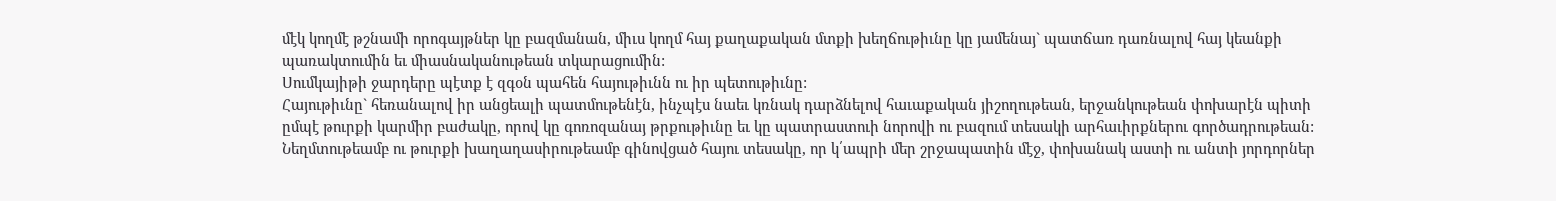մէկ կողմէ թշնամի որոգայթներ կը բազմանան, միւս կողմ հայ քաղաքական մտքի խեղճութիւնը կը յամենայ` պատճառ դառնալով հայ կեանքի պառակտումին եւ միասնականութեան տկարացումին:
Սումկայիթի ջարդերը պէտք է զգօն պահեն հայութիւնն ու իր պետութիւնը:
Հայութիւնը` հեռանալով իր անցեալի պատմութենէն, ինչպէս նաեւ կռնակ դարձնելով հաւաքական յիշողութեան, երջանկութեան փոխարէն պիտի ըմպէ թուրքի կարմիր բաժակը, որով կը գոռոզանայ թրքութիւնը եւ կը պատրաստուի նորովի ու բազում տեսակի արհաւիրքներու գործադրութեան:
Նեղմտութեամբ ու թուրքի խաղաղասիրութեամբ գինովցած հայու տեսակը, որ կ՛ապրի մեր շրջապատին մէջ, փոխանակ աստի ու անտի յորդորներ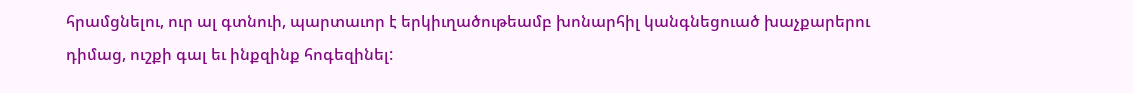հրամցնելու, ուր ալ գտնուի, պարտաւոր է երկիւղածութեամբ խոնարհիլ կանգնեցուած խաչքարերու դիմաց, ուշքի գալ եւ ինքզինք հոգեզինել: